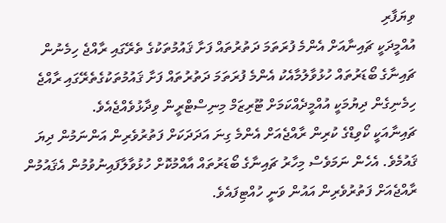ވިޔަފާރި
އުއްމީދަކީ ޗައިނާއަށް އެންމެ ފުރަތަމަ ދަތުރުތައް ފަށާ ޤައުމުތަކުގެ ތެރޭގައި ރާއްޖެ ހިމެނުން
ޗައިނާގެ ބޯޑަރުތައް ހުޅުވާލުމާއެކު އެންމެ ފުރަތަމަ ދަތުރުތައް ފަށާ ޤައުމުތަކުގެތެރޭގައި ރާއްޖެ ހިމެނިގެން ދިޔުމަކީ އުއްމީދެއްކަމަށް ޓޫރިޒަމް މިނިސްޓްރީން ވިދާޅުވެއްޖެއެވެ.
ޗައިނާއަކީ ކޯވިޑްގެ ކުރިން ރާއްޖެއަށް އެންމެ ގިނަ އަދަދަކަށް ފަތުރުވެރިން އަންނަމުން ދިޔަ ޤައުމެވެ. އެހެން ނަމަވެސް މިހާރު ޗައިނާގެ ބޯޑަރުތައް އާއްމުކޮށް ހުޅުވާލާފައިނުވުމުން އެޤައުމުން ރާއްޖެއަށް ފަތުރުވެރިން އައުން ވަނީ ހުއްޓިފައެވެ.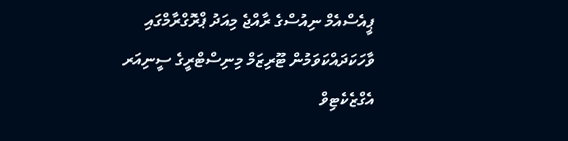ޕީއެސްއެމް ނިއުސްގެ ރާއްޖެ މިއަދު ޕްރޮގްރާމްގައި ވާހަކަދައްކަވަމުން ޓޫރިޒަމް މިނިސްޓްރީގެ ސީނިއަރ އެގްޒެކެޓިވް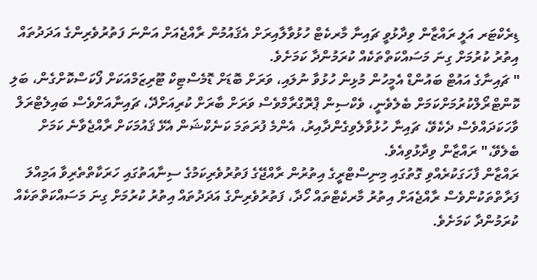ޑިރެކްޓަރ އަލީ ރައްޒާން ވިދާޅުވީ ޗައިނާ މާރކެޓް ހުޅުވާލާއިރަށް އެޤައުމުން ރާއްޖެއަށް އަންނަ ފަތުރުވެރިންގެ އަދަދުތައް އިތުރު ކުރުމަށް ގިނަ މަސައްކަތްތަކެއް ކުރަމުންދާ ކަމަށެވެ.
" ޗައިނާގެ އައުޓް ބައުންޑް އެމީހުން މުޅިން ހުޅުވާ ނުލައި، ވަރަށް ބޮޑަށް ޑޮމެސްޓިކް ޓޫރިޒަމްއަކަށް ފޯކަސްކޮށްގެން، ބަލި ކޮންޓްރޯލްކުރުމަށްކަމަށް ބެލެވެނީ، ވެކްސިން ޕްރޮގްރާމްވެސް ވަރަށް ބާރަށް ކުރިއަށްދޭ، ޗައިނާއަށްވެސް ބައިލެޓްރަލް ވާހަކަދައްވެސް ދެކެވޭ، ޗައިނާ ހުޅުވާލެވިގެންދާއިރު، އެންމެ ފުރަތަމަ ކަނެކްޝަން އެޅޭ ޤައުމަކަށް ރާއްޖެވާނެ ކަމަށް ބެލެވޭ،" ރައްޒާން ވިދާޅުވިއެވެ.
ރައްޒާން ފާހަގަކުރެއްވި ގޮތުގައި މިނިސްޓްރީގެ އިތުރުން ރާއްޖޭގެ ފަތުރުވެރިކަމުގެ ސިނާއަތުގައި ހަރަކާތްތެރިވާ އަމިއްލަ ފަރާތްތަކުންވެސް ރާއްޖެއަށް އިތުރު މާރކެޓްތައް ހޯދާ، ފަތުރުވެރިންގެ އަދަދުތައް އިތުރު ކުރުމަށް ގިނަ މަސައްކަތްތަކެއް ކުރަމުންދާ ކަމަށެވެ.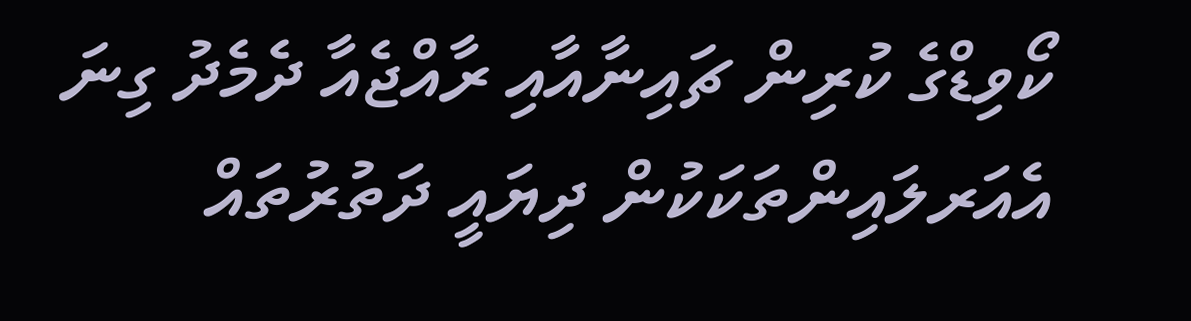ކޯވިޑްގެ ކުރިން ޗައިނާއާއި ރާއްޖެއާ ދެމެދު ގިނަ އެއަރލައިންތަކަކުން ދިޔައީ ދަތުރުތައް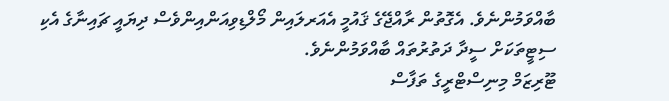ބާއްވަމުންނެވެ. އެގޮތުން ރާއްޖޭގެ ޤައުމީ އެއަރލައިން މޯލްޑިވިއަންއިންވެސް ދިޔައީ ޗައިނާގެ އެކި ސިޓީތަކަށް ސީދާ ދަތުރުތައް ބާއްވަމުންނެވެ.
ޓޫރިޒަމް މިނިސްޓްރީގެ ތަފާސް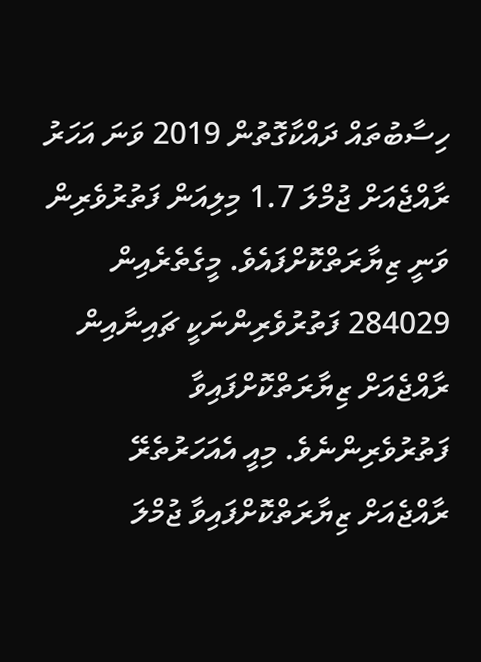ހިސާބުތައް ދައްކާގޮތުން 2019 ވަނަ އަހަރު ރާއްޖެއަށް ޖުމްލަ 1.7 މިލިއަން ފަތުރުވެރިން ވަނީ ޒިޔާރަތްކޮށްފައެވެ. މީގެތެރެއިން 284029 ފަތުރުވެރިންނަކީ ޗައިނާއިން ރާއްޖެއަށް ޒިޔާރަތްކޮށްފައިވާ ފަތުރުވެރިންނެވެ. މިއީ އެއަހަރުތެރޭ ރާއްޖެއަށް ޒިޔާރަތްކޮށްފައިވާ ޖުމްލަ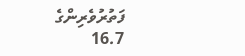ފަތުރުވެރިންގެ 16.7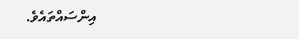އިންސައްތައެވެ.